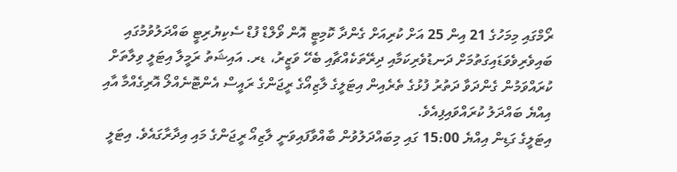ރޯމްގައި މިމަހުގެ 21 އިން 25 އަށް ކުރިއަށް ގެންދާ ކޮމިޓީ އޮން ވޯލްޑް ފުޑް ސެކިޔުރިޓީ ބައްދަލުވުމުގައި ބައިވެރިވެވަޑައިގަތުމަށް ދަނޑުވެރިކަމާއި ދިރޭތަކެއްޗާއި ބެހޭ ވަޒީރު، ޑރ. އައިޝަތު ރަމީލާ އިޓަލީ ވިލާތަށް ކުރައްވަމުން ގެންދަވާ ދަތުރު ފުޅުގެ ތެރެއިން އިޓަލީގެ ލާޒިއޯގެ ރީޖަންގެ ރައީސް އެންޓޮނެއްލޯ އޮރިގެއްމާ އާއި އިއްޔެ ބައްދަލު ކުރައްވައިފިއެވެ.
އިޓަލީގެ ގަޑިން އިއްޔެ 15:00 ގައި މިބައްދަލުވުން ބާއްވާފައިވަނީ ލާޒިއޯ ރީޖަންގެ މައި އިދާރާގައެވެ. އިޓަލީ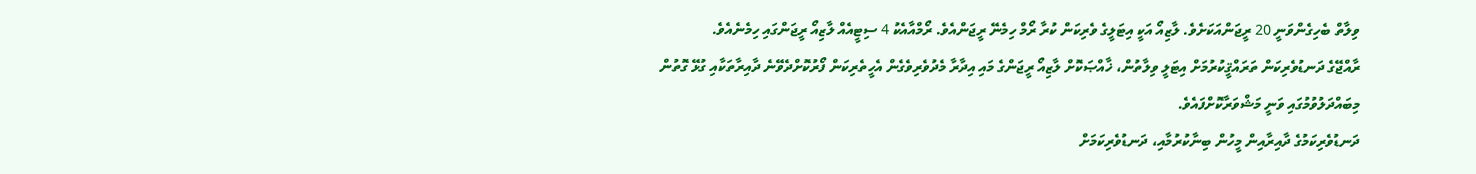ވިލާތް ބެހިގެންވަނީ 20 ރީޖަންއަކަށެވެ. ލާޒިއޯ އަކީ އިޓަލީގެ ވެރިކަން ކުރާ ރޯމް ހިމެނޭ ރީޖަންއެވެ. ރޯމްއާއެކު 4 ސިޓީއެއް ލާޒިއޯ ރީޖަންގައި ހިމެނެއެވެ.
ރާއްޖޭގެ ދަނޑުވެރިކަން ތަރައްޤީކުރުމަށް އިޓަލީ ވިލާތުން، ޚާއްޞަކޮށް ލާޒިއޯ ރީޖަންގެ މައި އިދާރާ މެދުވެރިވެގެން އެހީތެރިކަން ފޯރުކޮށްދެވޭނެ ދާއިރާތަކާއި ގުޅޭ ގޮތުން މިބައްދަލުވުމުގައި ވަނީ މަޝްވަރާކޮށްފައެވެ.
ދަނޑުވެރިކަމުގެ ދާއިރާއިން މީހުން ބިނާކުރުމާއި، ދަނޑުވެރިކަމަށް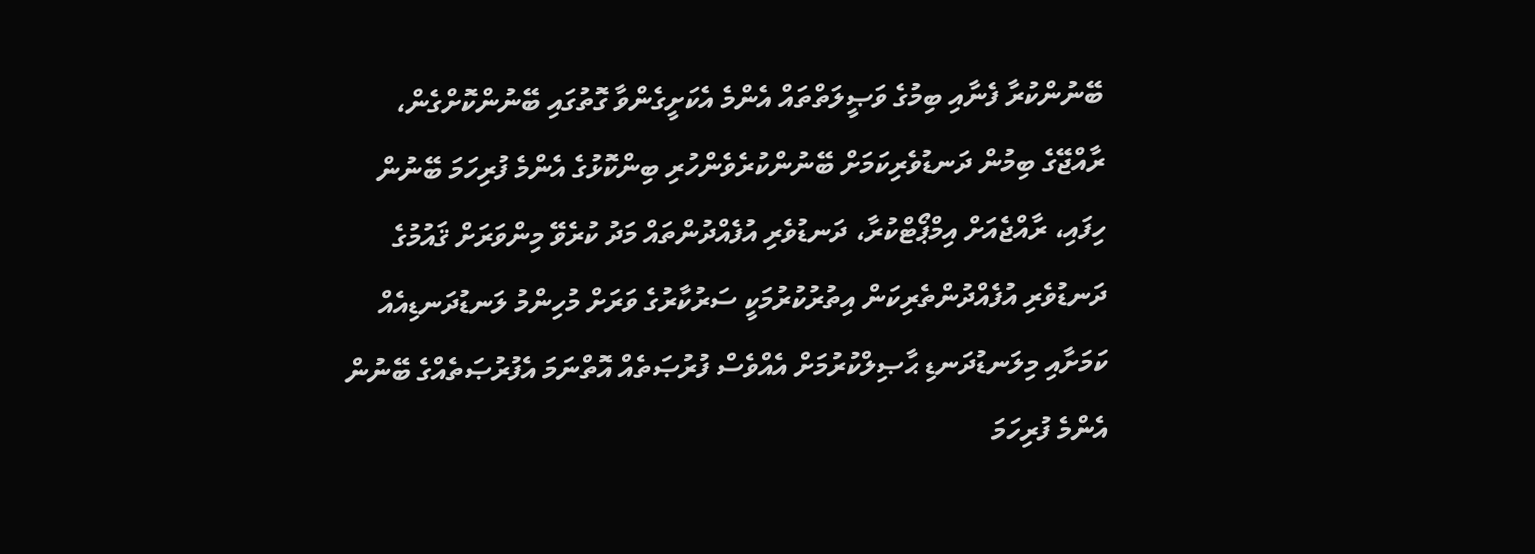ބޭނުންކުރާ ފެނާއި ބިމުގެ ވަޞީލަތްތައް އެންމެ އެކަށީގެންވާ ގޮތުގައި ބޭނުންކޮށްގެން، ރާއްޖޭގެ ބިމުން ދަނޑުވެރިކަމަށް ބޭނުންކުރެވެންހުރި ބިންކޮޅުގެ އެންމެ ފުރިހަމަ ބޭނުން ހިފައި، ރާއްޖެއަށް އިމްޕޯޓްކުރާ، ދަނޑުވެރި އުފެއްދުންތައް މަދު ކުރެވޭ މިންވަރަށް ޤައުމުގެ ދަނޑުވެރި އުފެއްދުންތެރިކަން އިތުރުކުރުމަކީ ސަރުކާރުގެ ވަރަށް މުހިންމު ލަނޑުދަނޑިއެއް ކަމަށާއި މިލަނޑުދަނޑި ޙާޞިލްކުރުމަށް އެއްވެސް ފުރުޞަތެއް އޮތްނަމަ އެފުރުޞަތެއްގެ ބޭނުން އެންމެ ފުރިހަމަ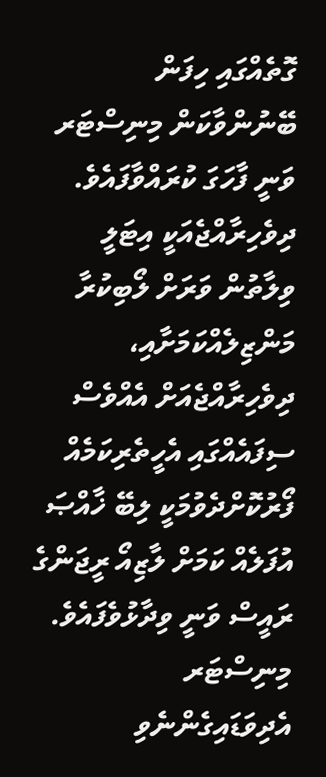ގޮތެއްގައި ހިފަން ބޭނުންވާކަން މިނިސްޓަރ ވަނީ ފާހަގަ ކުރައްވާފައެވެ.
ދިވެހިރާއްޖެއަކީ އިޓަލީ ވިލާތުން ވަރަށް ލޯބިކުރާ މަންޒިލެއްކަމަށާއި، ދިވެހިރާއްޖެއަށް އެއްވެސް ސިފައެއްގައި އެހީތެރިކަމެއް ފޯރުކޮށްދެވުމަކީ ލިބޭ ޚާއްޞަ އުފަލެއް ކަމަށް ލާޒިއޯ ރީޖަންގެ ރައީސް ވަނީ ވިދާޅުވެފައެވެ. މިނިސްޓަރ އެދިވަޑައިގެންނެވި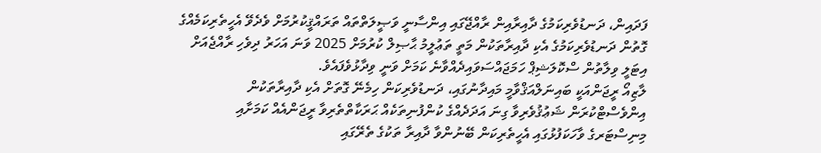ފަދައިން، ދަނޑުވެރިކަމުގެ ދާއިރާއިން ރާއްޖޭގައި އިންސާނީ ވަޞީލަތްތައް ތަރައްޤީކުރުމަށް ވެދެވޭ އެހީތެރިކަމެއްގެ ގޮތުން ދަނޑުވެރިކަމުގެ އެކި ދާއިރާތަކުން މަތީ ތަޢުލީމު ޙާޞިލް ކުރުމަށް 2025 ވަނަ އަހަރު ދިވެހި ރާއްޖެއަށް އިޓަލީ ވިލާތުން ސްކޮލަޝިޕް ހަމަޖައްސަވައިދެއްވާނެ ކަމަށް ވަނީ ވިދާޅުވެފައެވެ.
ލާޒިއޯ ރީޖަންއަކީ ބައިނަލްއަޤްވާމީ މައިދާނުގައި، ދަނޑުވެރިކަން ހިމެނޭ ގޮތަށް އެކި ދާއިރާތަކުން އިންވެސްޓްކުރަން ޝަޢުޤުވެރިވާ ގިނަ އަދަދެއްގެ ކުންފުނިތަކެއް ޙަރަކާތްތެރިވާ ރީޖަންއެއް ކަމަށާއި މިނިސްޓަރގެ ވާހަކަފުޅުގައި އެހީތެރިކަން ބޭނުންވާ ދާއިރާ ތަކުގެ ތެރޭގައި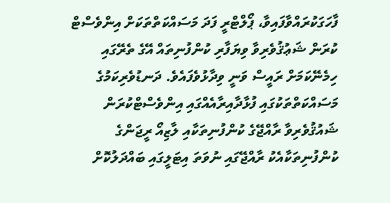ފާހަގަކުރައްވާފައިވާ، ޕޯލްޓްރީ ފަދަ މަސައްކަތްތަކަށް އިންވެސްޓް ކުރަން ޝަޢުޤުވެރިވާ ވިޔަފާރި ކުންފުނިތައް އޭގެ ތެރޭގައި ހިމެނޭކަމަށް ރައީސް ވަނީ ވިދާޅުވެފައެވެ. ދަނޑުވެރިކަމުގެ މަސައްކަތްތަކުގައި ފުޅާދާއިރާއެއްގައި އިންވެސްޓްކުރަން ޝައުޤުވެރިވާ ރާއްޖޭގެ ކުންފުނިތަކާއި ލާޒިއޯ ރީޖަންގެ ކުންފުނިތަކާއެކު ރާއްޖޭގައި ނުވަތަ އިޓަލީގައި ބައްދަލުކޮށް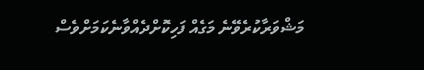މަޝްވަރާކުރެވޭނެ މަގެއް ފަހިކޮށްދެއްވާނެކަމަށްވެސް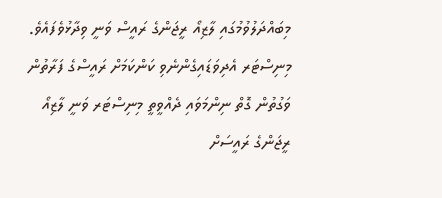މިބައްދަލުވުމުގައި ލާޒިއޯ ރީޖަންގެ ރައީސް ވަނީ ވިދާޅުވެފައެވެ.
މިނިސްޓަރ އެދިވަޑައިގެންނެވި ކަންކަމަށް ރައީސްގެ ފަރާތުން ވަގުތުން ގޮތް ނިންމަވައި ދެއްވީތީ މިނިސްޓަރ ވަނީ ލާޒިއޯ ރީޖަންގެ ރައީސަށް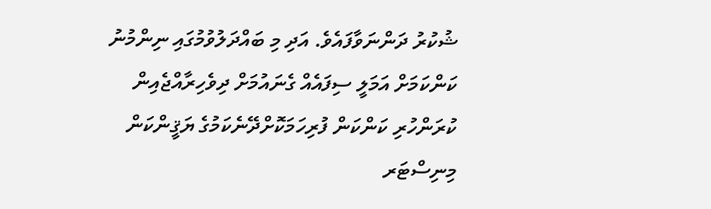ޝުކުރު ދަންނަވާފައެވެ. އަދި މި ބައްދަލުވުމުގައި ނިންމުނު ކަންކަމަށް އަމަލީ ސިފައެއް ގެނައުމަށް ދިވެހިރާއްޖެއިން ކުރަންހުރި ކަންކަން ފުރިހަމަކޮށްދޭނެކަމުގެ ޔަޤީންކަން މިނިސްޓަރ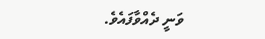ވަނީ ދެއްވާފައެވެ.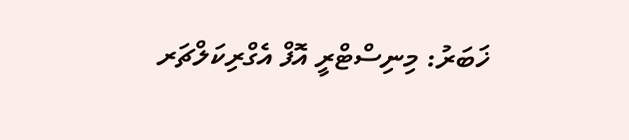ޚަބަރު: މިނިސްޓްރީ އޮފް އެގްރިކަލްޗަރ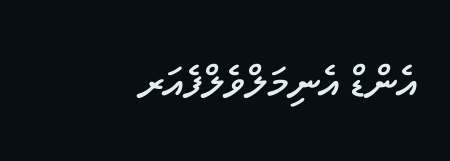އެންޑް އެނިމަލްވެލްފެއަރ